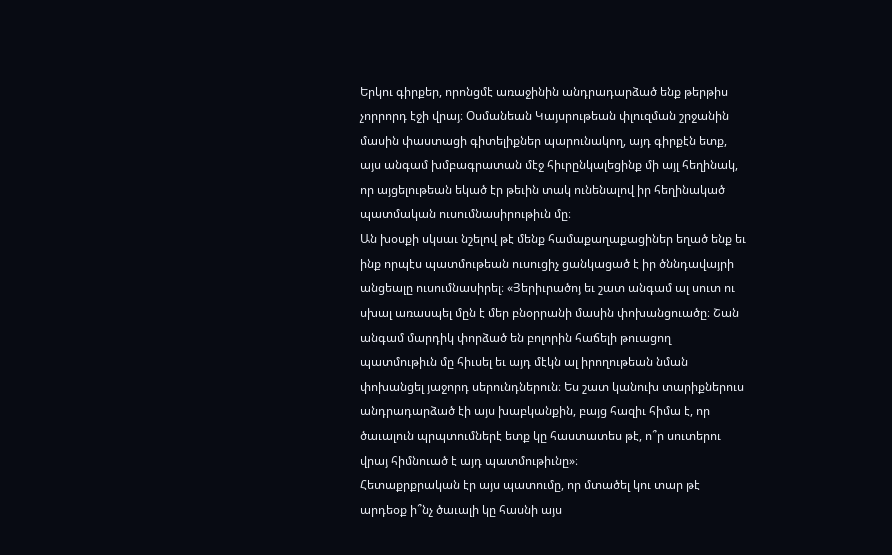Երկու գիրքեր, որոնցմէ առաջինին անդրադարձած ենք թերթիս չորրորդ էջի վրայ։ Օսմանեան Կայսրութեան փլուզման շրջանին մասին փաստացի գիտելիքներ պարունակող, այդ գիրքէն ետք, այս անգամ խմբագրատան մէջ հիւրընկալեցինք մի այլ հեղինակ, որ այցելութեան եկած էր թեւին տակ ունենալով իր հեղինակած պատմական ուսումնասիրութիւն մը։
Ան խօսքի սկսաւ նշելով թէ մենք համաքաղաքացիներ եղած ենք եւ ինք որպէս պատմութեան ուսուցիչ ցանկացած է իր ծննդավայրի անցեալը ուսումնասիրել։ «Յերիւրածոյ եւ շատ անգամ ալ սուտ ու սխալ առասպել մըն է մեր բնօրրանի մասին փոխանցուածը։ Շան անգամ մարդիկ փորձած են բոլորին հաճելի թուացող պատմութիւն մը հիւսել եւ այդ մէկն ալ իրողութեան նման փոխանցել յաջորդ սերունդներուն։ Ես շատ կանուխ տարիքներուս անդրադարձած էի այս խաբկանքին, բայց հազիւ հիմա է, որ ծաւալուն պրպտումներէ ետք կը հաստատես թէ, ո՞ր սուտերու վրայ հիմնուած է այդ պատմութիւնը»։
Հետաքրքրական էր այս պատումը, որ մտածել կու տար թէ արդեօք ի՞նչ ծաւալի կը հասնի այս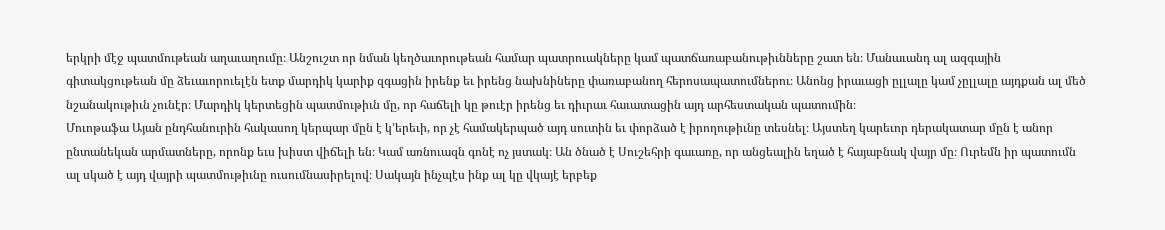երկրի մէջ պատմութեան աղաւաղումը։ Անշուշտ որ նման կեղծաւորութեան համար պատրուակները կամ պատճառաբանութիւնները շատ են։ Մանաւանդ ալ ազգային գիտակցութեան մը ձեւաւորուելէն ետք մարդիկ կարիք զգացին իրենք եւ իրենց նախնիները փառաբանող հերոսապատումներու։ Անոնց իրաւացի ըլլալը կամ չըլլալը այդքան ալ մեծ նշանակութիւն չունէր։ Մարդիկ կերտեցին պատմութիւն մը, որ հաճելի կը թուէր իրենց եւ դիւրաւ հաւատացին այդ արհեստական պատումին։
Մուոթաֆա Այան ընդհանուրին հակասող կերպար մըն է կ՚երեւի, որ չէ համակերպած այդ սուտին եւ փորձած է իրողութիւնը տեսնել։ Այստեղ կարեւոր դերակատար մըն է անոր ընտանեկան արմատները, որոնք եւս խիստ վիճելի են։ Կամ առնուազն գոնէ ոչ յստակ։ Ան ծնած է Սուշեհրի գաւառը, որ անցեալին եղած է հայաբնակ վայր մը։ Ուրեմն իր պատումն ալ սկած է այդ վայրի պատմութիւնը ուսումնասիրելով։ Սակայն ինչպէս ինք ալ կը վկայէ երբեք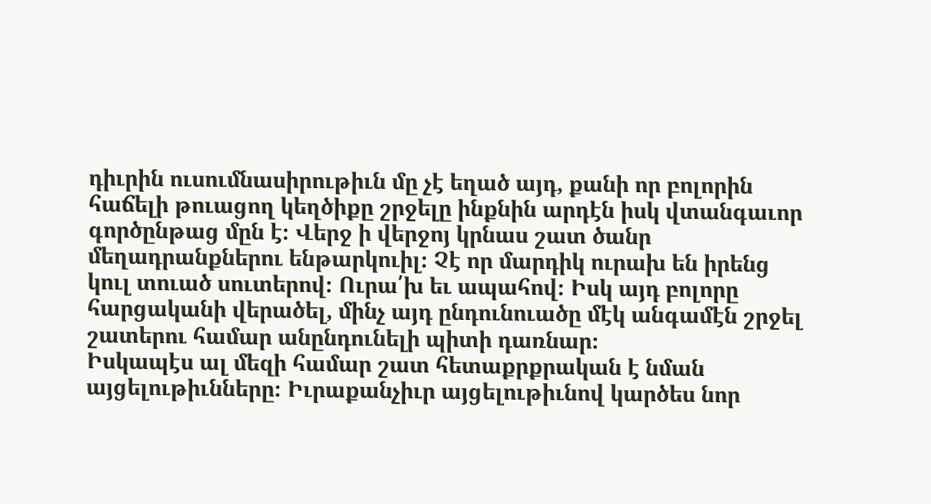դիւրին ուսումնասիրութիւն մը չէ եղած այդ, քանի որ բոլորին հաճելի թուացող կեղծիքը շրջելը ինքնին արդէն իսկ վտանգաւոր գործընթաց մըն է։ Վերջ ի վերջոյ կրնաս շատ ծանր մեղադրանքներու ենթարկուիլ։ Չէ որ մարդիկ ուրախ են իրենց կուլ տուած սուտերով։ Ուրա՛խ եւ ապահով։ Իսկ այդ բոլորը հարցականի վերածել, մինչ այդ ընդունուածը մէկ անգամէն շրջել շատերու համար անընդունելի պիտի դառնար։
Իսկապէս ալ մեզի համար շատ հետաքրքրական է նման այցելութիւնները։ Իւրաքանչիւր այցելութիւնով կարծես նոր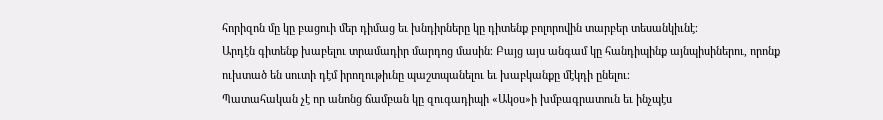հորիզոն մը կը բացուի մեր դիմաց եւ խնդիրները կը դիտենք բոլորովին տարբեր տեսանկիւնէ։
Արդէն գիտենք խաբելու տրամադիր մարդոց մասին։ Բայց այս անգամ կը հանդիպինք այնպիսիներու, որոնք ուխտած են սուտի դէմ իրողութիւնը պաշտպանելու եւ խաբկանքը մէկդի ընելու։
Պատահական չէ որ անոնց ճամբան կը զուգադիպի «Ակօս»ի խմբագրատուն եւ ինչպէս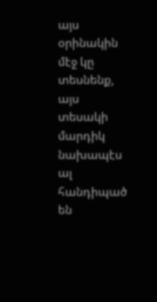այս օրինակին մէջ կը տեսնենք, այս տեսակի մարդիկ նախապէս ալ հանդիպած են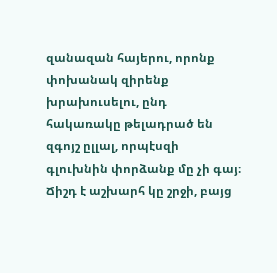զանազան հայերու, որոնք փոխանակ զիրենք խրախուսելու, ընդ հակառակը թելադրած են զգոյշ ըլլալ, որպէսզի գլուխնին փորձանք մը չի գայ։
Ճիշդ է աշխարհ կը շրջի, բայց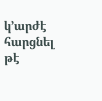կ՚արժէ հարցնել թէ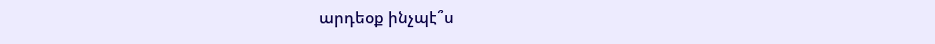արդեօք ինչպէ՞ս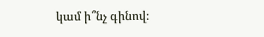կամ ի՞նչ գինով։